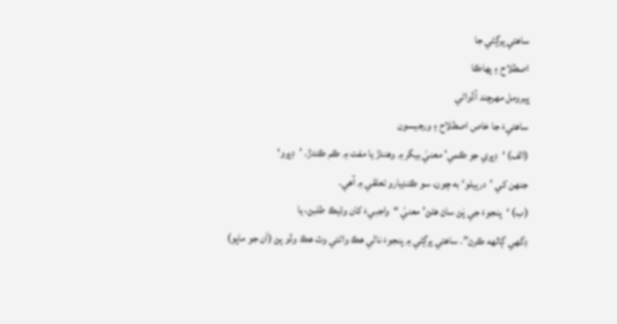ساھتي پرڳڻي جا
اصطلاح ۽ پھاڪا
ڀيرومل مھرچند آڏواڻي
ساهتيءَ جا خاص اصطلاح ۽ ورجيسون
(الف) ‘ڊڀري جو ڪمي’ معنيٰ بيگر ۾ وهندڙ يا مفت ۾ ڪم ڪندڙ. ’ڊڀرو‘
جنهن کي ’درٻيلو‘ به چون، سو ڪنڊيارو تعلقي ۾ آهي.
(ب) ‘پنجوءَ جي پَڻ ساڻ هڻڻ’ معنيٰ “واجبيءَ کان وڌيڪ طلبڻ، يا
ڊگهي ڳالهه ڪرڻ”. ساهتي پرڳڻي ۾ پنجوءَ نالي هڪ واڻئي وٽ هڪ وڏو پڻ (اَن جو ماپو)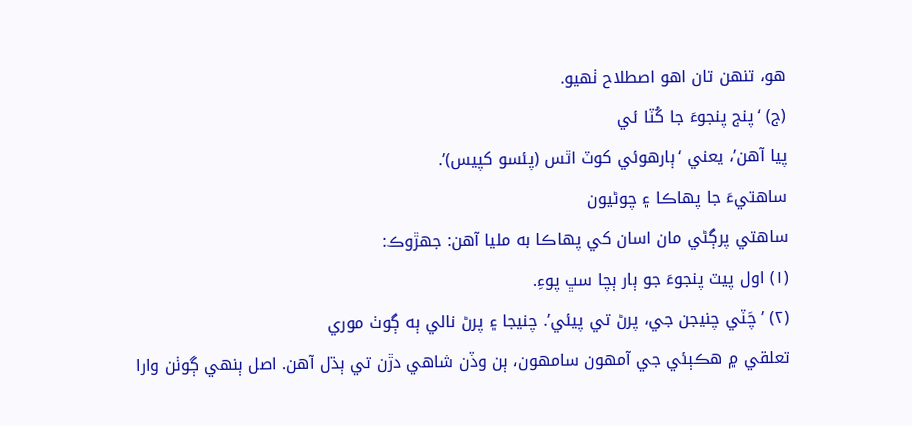هو، تنهن تان اهو اصطلاح ٺهيو.
(ج) ‘پنج پنجوءَ جا کُٽا ئي
پيا آهن’، يعني ‘ٻارهوئي کوٽ اٿس (پئسو کپيس)’.
ساهتيءَ جا پھاڪا ۽ چوڻيون
ساهتي پرڳڻي مان اسان کي پهاڪا به مليا آهن: جهڙوڪ:
(۱) اول پيٽ پنجوءَ جو ٻار ٻچا سڀ پوءِ.
(۲) ’چَٽي چنيجن جي، پرڻ تي پيئي’. چنيجا ۽ پرڻ نالي ٻه ڳوٺ موري
تعلقي ۾ هڪٻئي جي آمهون سامهون، ٻن وڏن شاهي دڙن تي ٻڌل آهن. اصل ٻنهي ڳوٺن وارا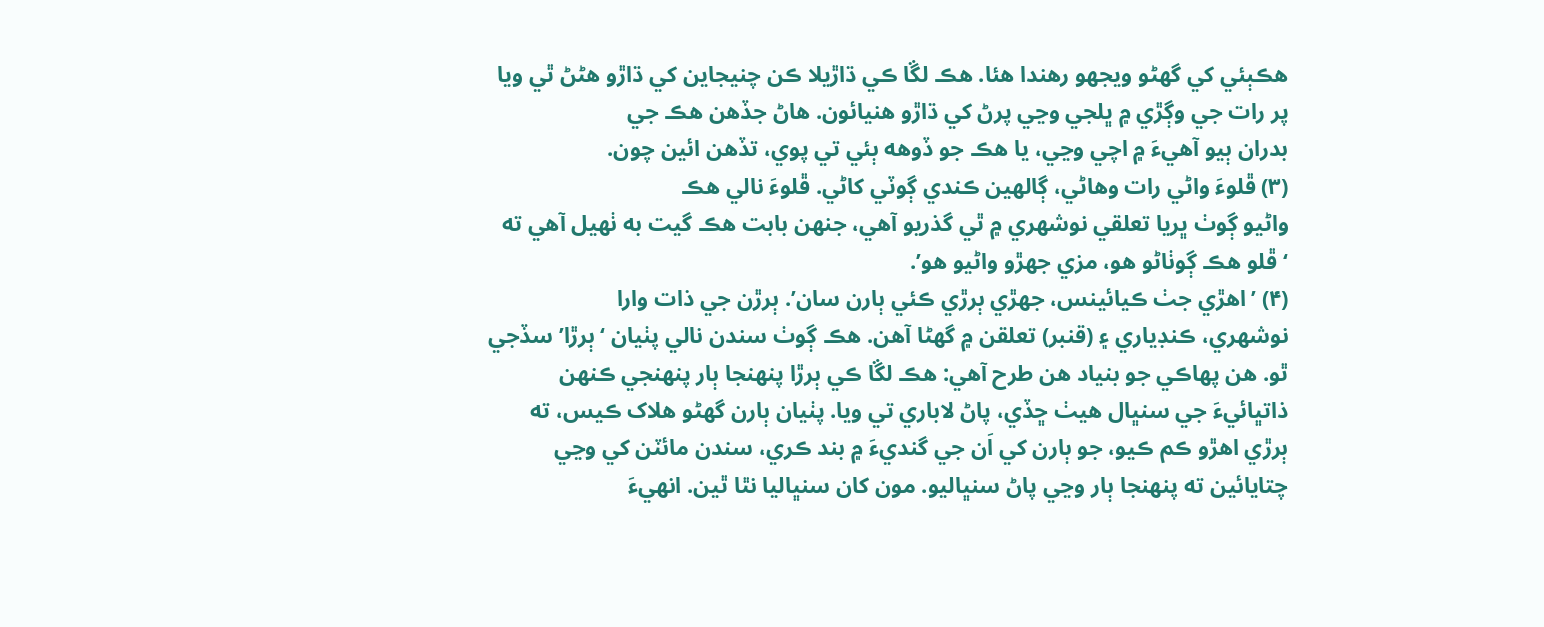هڪٻئي کي گهڻو ويجهو رهندا هئا. هڪ لڱا ڪي ڌاڙيلا ڪن چنيجاين کي ڌاڙو هڻڻ ٿي ويا
پر رات جي وڳڙي ۾ ڀلجي وڃي پرڻ کي ڌاڙو هنيائون. هاڻ جڏهن هڪ جي
بدران ٻيو آهيءَ ۾ اچي وڃي، يا هڪ جو ڏوهه ٻئي تي پوي، تڏهن ائين چون.
(۳) ڦلوءَ واڻي رات وهاڻي، ڳالهين ڪندي ڳوٽي کاڻي. ڦلوءَ نالي هڪ
واڻيو ڳوٺ ڀريا تعلقي نوشهري ۾ ٿي گذريو آهي، جنهن بابت هڪ گيت به ٺهيل آهي ته
‘ڦلو هڪ ڳوٺاڻو هو، مزي جهڙو واڻيو هو’.
(۴) ’اهڙي جٺ ڪيائينس، جهڙي ٻرڙي ڪئي ٻارن سان’. ٻرڙن جي ذات وارا
نوشهري، ڪنڊياري ۽ (قنبر) تعلقن ۾ گهڻا آهن. هڪ ڳوٺ سندن نالي پٺيان ‘ٻرڙا’ سڏجي
ٿو. هن پهاڪي جو بنياد هن طرح آهي: هڪ لڱا ڪي ٻرڙا پنهنجا ٻار پنهنجي ڪنهن
ذاتڀائيءَ جي سنڀال هيٺ ڇڏي، پاڻ لاباري تي ويا. پٺيان ٻارن گهڻو هلاک ڪيس، ته
ٻرڙي اهڙو ڪم ڪيو، جو ٻارن کي اَن جي گنديءَ ۾ بند ڪري، سندن مائٽن کي وڃي
چتايائين ته پنهنجا ٻار وڃي پاڻ سنڀاليو. مون کان سنڀاليا نٿا ٿين. انهيءَ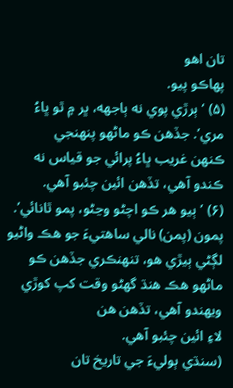تان اهو
پهاڪو پيو.
(۵) ‘ٻرڙي پوي نه ٻاجهه، ڀر ۾ ٿو ڀاءُ مري’. جڏهن ڪو ماڻهو پنهنجي
ڪنهن غريب ڀاءُ پرائي جو قياس نه ڪندو آهي، تڏهن ائين چئبو آهي.
(۶) ’ٻيو هر ڪو اچڻو وڃڻو، پمو ٿانائي’. پمون (پمن) نالي ساهتيءَ جو هڪ واڻيو
لڳڻي ٻيڙي هو، تنهنڪري جڏهن ڪو ماڻهو هڪ هنڌ گهڻو وقت کپ کوڙي ويهندو آهي، تڏهن هن
لاءِ ائين چئبو آهي.
(سنڌي ٻوليءَ جي تاريخ تان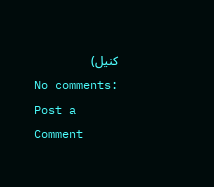کنيل)
No comments:
Post a Comment